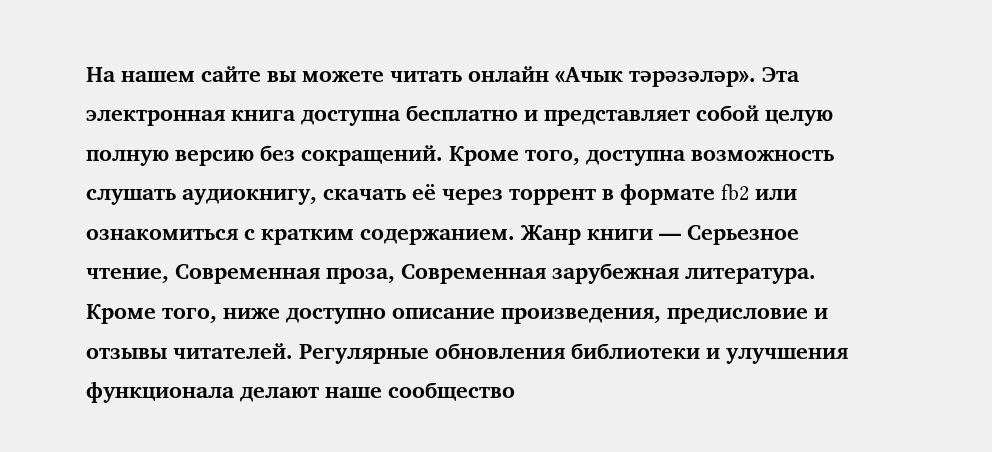На нашем сайте вы можете читать онлайн «Ачык тәрәзәләр». Эта электронная книга доступна бесплатно и представляет собой целую полную версию без сокращений. Кроме того, доступна возможность слушать аудиокнигу, скачать её через торрент в формате fb2 или ознакомиться с кратким содержанием. Жанр книги — Серьезное чтение, Современная проза, Современная зарубежная литература. Кроме того, ниже доступно описание произведения, предисловие и отзывы читателей. Регулярные обновления библиотеки и улучшения функционала делают наше сообщество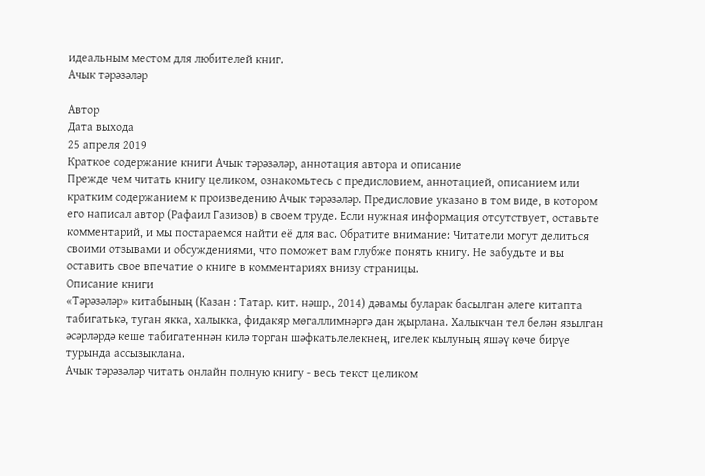идеальным местом для любителей книг.
Ачык тәрәзәләр

Автор
Дата выхода
25 апреля 2019
Краткое содержание книги Ачык тәрәзәләр, аннотация автора и описание
Прежде чем читать книгу целиком, ознакомьтесь с предисловием, аннотацией, описанием или кратким содержанием к произведению Ачык тәрәзәләр. Предисловие указано в том виде, в котором его написал автор (Рафаил Газизов) в своем труде. Если нужная информация отсутствует, оставьте комментарий, и мы постараемся найти её для вас. Обратите внимание: Читатели могут делиться своими отзывами и обсуждениями, что поможет вам глубже понять книгу. Не забудьте и вы оставить свое впечатие о книге в комментариях внизу страницы.
Описание книги
«Тәрәзәләр» китабының (Казан : Татар. кит. нәшр., 2014) дәвамы буларак басылган әлеге китапта табигатькә, туган якка, халыкка, фидакяр мөгаллимнәргә дан җырлана. Халыкчан тел белән язылган әсәрләрдә кеше табигатеннән килә торган шәфкатьлелекнең, игелек кылуның яшәү көче бирүе турында ассызыклана.
Ачык тәрәзәләр читать онлайн полную книгу - весь текст целиком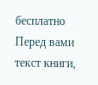бесплатно
Перед вами текст книги,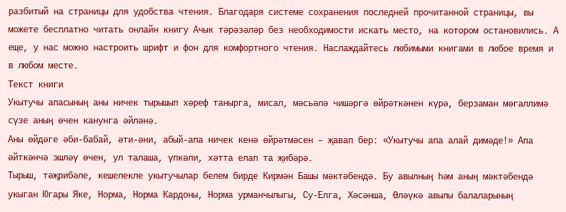разбитый на страницы для удобства чтения. Благодаря системе сохранения последней прочитанной страницы, вы можете бесплатно читать онлайн книгу Ачык тәрәзәләр без необходимости искать место, на котором остановились. А еще, у нас можно настроить шрифт и фон для комфортного чтения. Наслаждайтесь любимыми книгами в любое время и в любом месте.
Текст книги
Укытучы апасының аны ничек тырышып хәреф танырга, мисал, мәсьәлә чишәргә өйрәткәнен күрә, берзаман мөгаллимә сүзе аның өчен канунга әйләнә.
Аны өйдәге әби-бабай, әти-әни, абый-апа ничек кенә өйрәтмәсен – җавап бер: «Укытучы апа алай димәде!» Апа әйткәнчә эшләү өчен, ул талаша, үпкәли, хәтта елап та җибәрә.
Тырыш, тәҗрибәле, кешелекле укытучылар белем бирде Кирмән Башы мәктәбендә. Бу авылның һәм аның мәктәбендә укыган Югары Яке, Норма, Норма Кардоны, Норма урманчылыгы, Су-Елга, Хәсәнша, Өләүкә авылы балаларының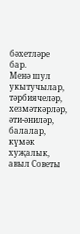бәхетләре бар.
Менә шул укытучылар, тәрбиячеләр, хезмәткәрләр, әти-әниләр, балалар, күмәк хуҗалык, авыл Советы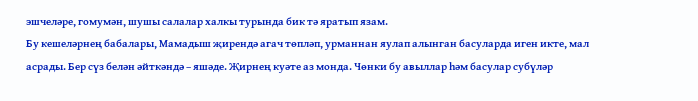эшчеләре, гомумән, шушы салалар халкы турында бик тә яратып язам.
Бу кешеләрнең бабалары, Мамадыш җирендә агач төпләп, урманнан яулап алынган басуларда иген икте, мал асрады. Бер сүз белән әйткәндә – яшәде. Җирнең куәте аз монда. Чөнки бу авыллар һәм басулар субүләр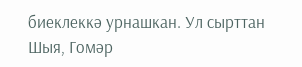биеклеккә урнашкан. Ул сырттан Шыя, Гомәр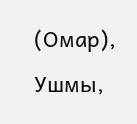(Омар), Ушмы,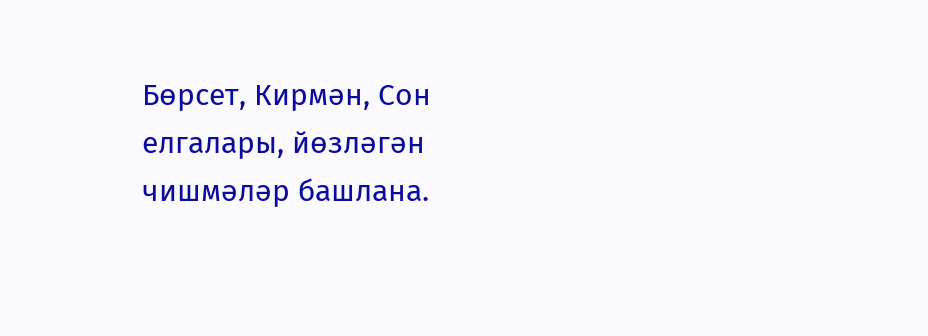Бөрсет, Кирмән, Сон елгалары, йөзләгән чишмәләр башлана.